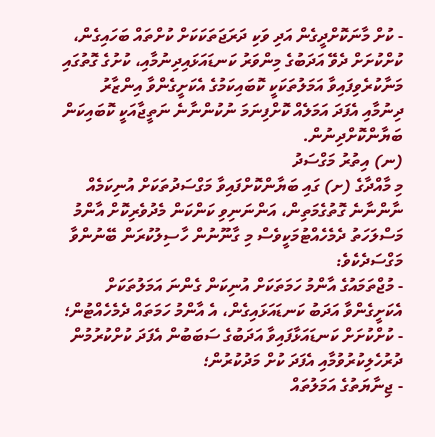- ކުށް މާނަކޮށްދީގެން އަދި ވަކި ދަރަޖަތަކަކަށް ކުށްތައް ބަހައިގެން، ކުށްކުށަށް ދެވޭ އަދަބުގެ މިންވަރު ކަނޑައަޅައިދިނުމާއި، ކުށުގެ ގޮތުގައި މަނާކުރެވިފައިވާ އަމަލުތަކަކީ ކޮބައިކަމުގެ އެކަށީގެންވާ އިންޒާރު ދިނުމާއި އެފަދަ އަމަލެއް ކޮށްފިނަމަ ނުކުންނާނެ ނަތީޖާއަކީ ކޮބައިކަން ބަޔާންކޮށްދިނުން.
(ނ) އިތުރު މަގްސަދު
މި މާއްދާގެ (ށ) ގައި ބަޔާންކޮށްފައިވާ މަގްސަދުތަކަށް އުނިކަމެއް ނާންނާނެ ގޮތުގެމަތިން، އަންނަނިވި ކަންކަން މެދުވެރިކޮށް އާންމު މަސްލަހަތު ދެމެހެއްޓުމަކީވެސް މި ގާނޫނުން ހާސިލުކުރަން ބޭނުންވާ މަގްސަދެކެވެ:
- މުޖްތަމައުގެ އާންމު ހަމަތަކަށް އުނިކަން ގެންނަ އަމަލުތަކަށް އެކަށީގެންވާ އަދަބު ކަނޑައަޅައިގެން، އެ އާންމު ހަމަތައް ދެމެހެއްޓުން؛
- ކުށްކުށަށް ކަނޑައަޅާފައިވާ އަދަބުގެ ސަބަބުން އެފަދަ ކުށްކުރުމުން ދުރުހެލިކުރުވުމާއި އެފަދަ ކުށް މަދުކުރުން؛
- ޖިނާޔަތުގެ އަމަލުތައް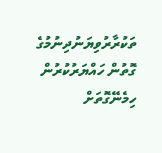ތަކުރާރުވިޔަނުދިނުމުގެ ގޮތުން ހައްޔަރުކުރުން ހިމެނޭގޮތަށް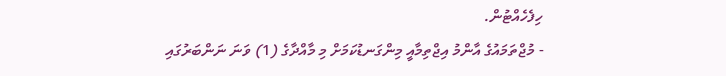ހިފެހެއްޓުން.
- މުޖްތަމައުގެ އާންމު އިޖްތިމާއީ މިންގަނޑުކަމަށް މި މާއްދާގެ (1) ވަނަ ނަންބަރުގައި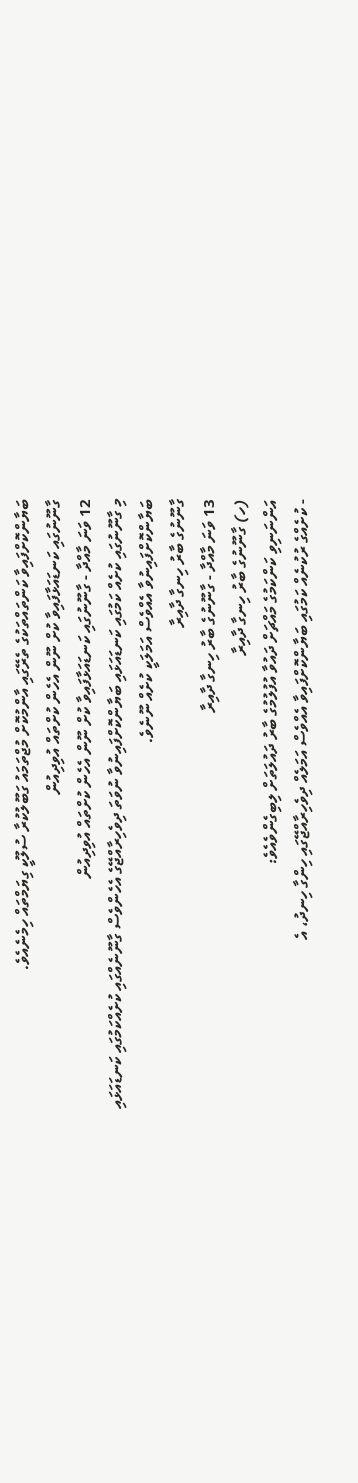ބަޔާންކޮށްފައިވާ ކަންތައްތަކުގެ ތެރޭގައި އާންމުކޮށް މުޖްތަމައު ގަބޫލުކުރާ ސުލޫކީ ގިޔަމްތައް ހިމެނެއެވެ.
ގާނޫނުގައި ކަނޑައަޅާފައިވާ ކުށް ނޫން އެހެން ކުށްތައް އުވިދިއުން
12 ވަނަ މާއްދާ - ގާނޫނުގައި ކަނޑައަޅާފައިވާ ކުށް ނޫން އެހެން ކުށްތައް އުވިދިއުން
މި ގާނޫނުގައި ކުށެއް ކަމުގައި ކަނޑައަޅައި ބަޔާންކޮށްފައިނުވާ ނުވަތަ ދިވެހިރާއްޖޭގެ އެހެންވެސް ގާނޫނެއްގައި ކުށެއްކަމުގައި ކަނޑައަޅައި ބަޔާންކޮށްފައިނުވާ އެއްވެސް އަމަލަކީ ކުށެއް ނޫނެވެ.
ގާނޫނުގެ ބާރު ހިނގާ ދާއިރާ
13 ވަނަ މާއްދާ - ގާނޫނުގެ ބާރު ހިނގާ ދާއިރާ
(ހ) ގާނޫނުގެ ބާރު ހިނގާ ދާއިރާ
އަންނަނިވި ކަންކަމުގެ މައްޗަށް ދައުވާ އުފުލުމުގެ ބާރު ދައުލަތަށް ލިބިގެންވެއެވެ:
- ކުށެއްގެ ރުކުނެއް ކަމުގައި ބަޔާންކޮށްފައިވާ އެއްވެސް އަމަލެއް ދިވެހިރާއްޖޭގައި ހިންގާ ހިނދު، އެ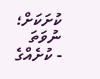ކުށަކަށް؛ ނުވަތަ
- ކުށެއްގެ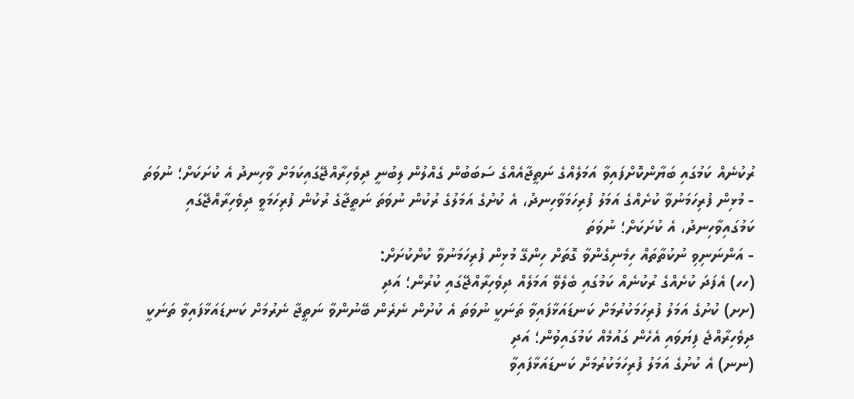ރުކުނެއް ކަމުގައި ބަޔާންކޮށްފައިވާ އަމަލެއްގެ ނަތީޖާއެއްގެ ސަބަބުން ގެއްލުން ލިބުނީ ދިވެހިރާއްޖޭގައިކަމަށް ވާހިނދު އެ ކުށަކަށް؛ ނުވަތަ
- މުޅިން ފުރިހަމަނުވާ ކުށެއްގެ އަމަލު ފުރިހަމަވާހިނދު، އެ ކުށުގެ އަމަލުގެ ރުކުން ނުވަތަ ނަތީޖާގެ ރުކުން ފުރިހަމަވީ ދިވެހިރާއްޖޭގައި ކަމުގައިވާހިނދު، އެ ކުށަކަށް؛ ނުވަތަ
- އަންނަނިވި ނުކުތާތައް ހިމެނިގެންވާ ގޮތަށް ހިންގޭ މުޅިން ފުރިހަމަނުވާ ކުށްކުށަށް:
(ހހ) އެފަދަ ކުށެއްގެ ރުކުނެއް ކަމުގައި ބެލެވޭ އަމަލެއް ދިވެހިރާއްޖޭގައި ކުރުން؛ އަދި
(ށށ) ކުށުގެ އަމަލު ފުރިހަމަކުރުމަށް ކަނޑައަޅާފައިވާ ތަނަކީ ނުވަތަ އެ ކުށުން ނެރެން ބޭނުންވާ ނަތީޖާ ނެރުމަށް ކަނޑައަޅާފައިވާ ތަނަކީ ދިވެހިރާއްޖެ ފިޔަވައި އެހެން ގައުމެއް ކަމުގައިވުން؛ އަދި
(ނނ) އެ ކުށުގެ އަމަލު ފުރިހަމަކުރުމަށް ކަނޑައަޅާފައިވާ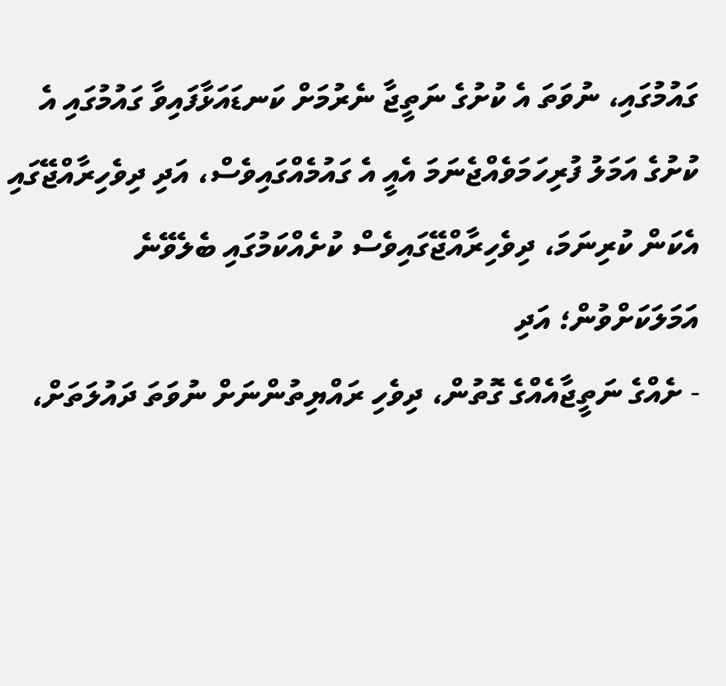ގައުމުގައި، ނުވަތަ އެ ކުށުގެ ނަތީޖާ ނެރުމަށް ކަނޑައަޅާފައިވާ ގައުމުގައި އެ ކުށުގެ އަމަލު ފުރިހަމަވެއްޖެނަމަ އެއީ އެ ގައުމެއްގައިވެސް، އަދި ދިވެހިރާއްޖޭގައި އެކަން ކުރިނަމަ، ދިވެހިރާއްޖޭގައިވެސް ކުށެއްކަމުގައި ބެލެވޭނެ އަމަލަކަށްވުން؛ އަދި
- ށެއްގެ ނަތީޖާއެއްގެ ގޮތުން، ދިވެހި ރައްޔިތުންނަށް ނުވަތަ ދައުލަތަށް،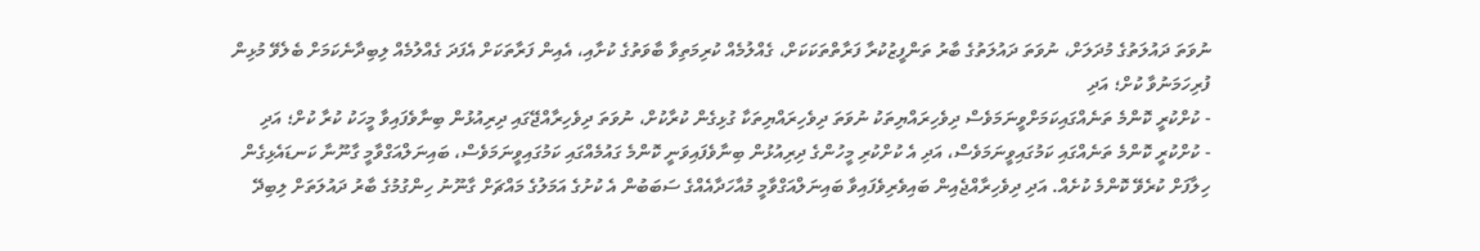ނުވަތަ ދައުލަތުގެ މުދަލަށް، ނުވަތަ ދައުލަތުގެ ބާރު ތަންފީޒުކުރާ ފަރާތްތަކަކަށް، ގެއްލުމެއް ކުރިމަތިވާ ބާވަތުގެ ކުށާއި، އެއިން ފަރާތަކަށް އެފަދަ ގެއްލުމެއް ލިބިދާނެކަމަށް ބެލެވޭ މުޅިން ފުރިހަމަނުވާ ކުށް؛ އަދި
- ކުށްކުރީ ކޮންމެ ތަނެއްގައިކަމަށްވީނަމަވެސް ދިވެހިރައްޔިތަކު ނުވަތަ ދިވެހިރައްޔިތަކާ ގުޅިގެން ކުރާކުށް، ނުވަތަ ދިވެހިރާއްޖޭގައި ދިރިއުޅުން ބިނާވެފައިވާ މީހަކު ކުރާ ކުށް؛ އަދި
- ކުށްކުރީ ކޮންމެ ތަނެއްގައި ކަމުގައިވީނަމަވެސް، އަދި އެ ކުށްކުރި މީހުންގެ ދިރިއުޅުން ބިނާވެފައިވަނީ ކޮންމެ ގައުމެއްގައި ކަމުގައިވީނަމަވެސް، ބައިނަލްއަގްވާމީ ގާނޫނާ ކަނޑައެޅިގެން ހިލާފަށް ކުރެވޭ ކޮންމެ ކުށެއް. އަދި ދިވެހިރާއްޖެއިން ބައިވެރިވެފައިވާ ބައިނަލްއަގްވާމީ މުއާހަދާއެއްގެ ސަބަބުން އެ ކުށުގެ އަމަލުގެ މައްޗަށް ގާނޫނު ހިންގުމުގެ ބާރު ދައުލަތަށް ލިބިދޭ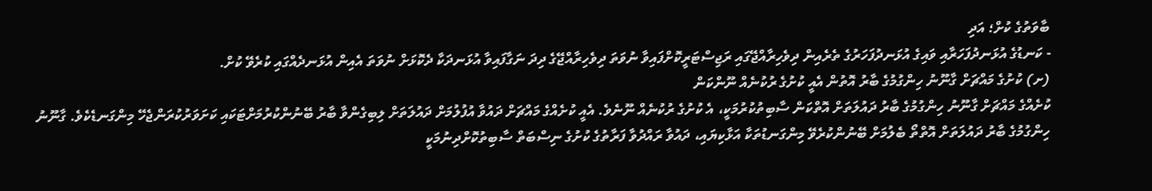ބާވަތުގެ ކުށް؛ އަދި
- ކަނޑުގެ އުޅަނދުފަހަރާއި ވައިގެ އުޅަނދުފަހަރުގެ ތެރެއިން ދިވެހިރާއްޖޭގައި ރަޖިސްޓަރީކޮށްފައިވާ ނުވަތަ ދިވެހިރާއްޖޭގެ ދިދަ ނަގާފައިވާ އުޅަނދަކާ ދެކޮޅަށް ނުވަތަ އެއިން އުޅަނދެއްގައި ކުރެވޭ ކުށް.
(ށ) ކުށުގެ މައްޗަށް ގާނޫނު ހިންގުމުގެ ބާރު އޮތުން އެއީ ކުށުގެ ރުކުނެއް ނޫންކަން
ކުށެއްގެ މައްޗަށް ގާނޫނު ހިންގުމުގެ ބާރު ދައުލަތަށް އޮތްކަން ސާބިތުކުރުމަކީ، އެ ކުށުގެ ރުކުނެއް ނޫނެވެ. އެއީ ކުށެއްގެ މައްޗަށް ދައުވާ އުފުލުމަށް ދައުލަތަށް ލިބިގެންވާ ބާރު ބޭނުންކުރުމަށްޓަކައި ކަށަވަރުކުރަންޖެހޭ މިންގަނޑެކެވެ. ގާނޫނު ހިންގުމުގެ ބާރު ދައުލަތަށް އޮތްތޯ ބެލުމަށް ބޭނުންކުރެވޭ މިންގަނޑުތަކާ އަޅާކިޔައި، ދައުވާ ރައްދުވާ ފަރާތުގެ ކުށުގެ ނިސްބަތް ސާބިތުކޮށްދިނުމަކީ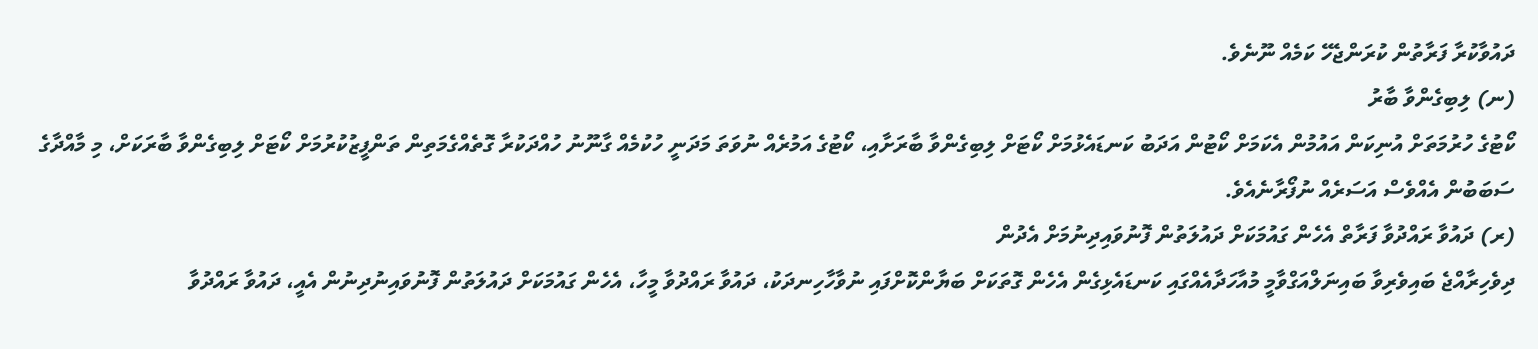ދައުވާކުރާ ފަރާތުން ކުރަންޖެހޭ ކަމެއް ނޫނެވެ.
(ނ) ލިބިގެންވާ ބާރު
ކޯޓުގެ ހުރުމަތަށް އުނިކަން އައުމުން އެކަމަށް ކޯޓުން އަދަބު ކަނޑައެޅުމަށް ކޯޓަށް ލިބިގެންވާ ބާރަށާއި، ކޯޓުގެ އަމުރެއް ނުވަތަ މަދަނީ ހުކުމެއް ގާނޫނު ހުއްދަކުރާ ގޮތެއްގެމަތިން ތަންފީޒުކުރުމަށް ކޯޓަށް ލިބިގެންވާ ބާރަކަށް، މި މާއްދާގެ ސަބަބުން އެއްވެސް އަސަރެއް ނުފޯރާނެއެވެ.
(ރ) ދައުވާ ރައްދުވާ ފަރާތް އެހެން ގައުމަކަށް ދައުލަތުން ފޮނުވައިދިނުމަށް އެދުން
ދިވެހިރާއްޖެ ބައިވެރިވާ ބައިނަލްއަގްވާމީ މުއާހަދާއެއްގައި ކަނޑައެޅިގެން އެހެން ގޮތަކަށް ބަޔާންކޮށްފައި ނުވާހާހިނދަކު، ދައުވާ ރައްދުވާ މީހާ، އެހެން ގައުމަކަށް ދައުލަތުން ފޮނުވައިނުދިނުން އެއީ، ދައުވާ ރައްދުވާ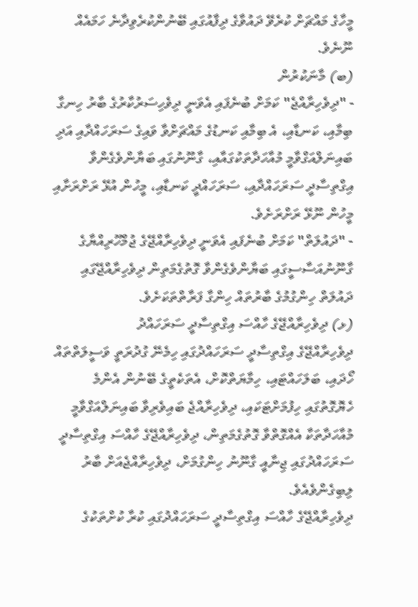މީހާގެ މައްޗަށް ކުރެވޭ ދައުވާގެ ދިފާއުގައި ބޭނުންކުރެވިދާނެ ހަމައެއް ނޫނެވެ.
(ބ) މާނަކުރުން
- "ދިވެހިރާއްޖެ" ކަމަށް ބުނެފައި އެވަނީ ދިވެހިސަރުކާރުގެ ބާރު ހިނގާ ބިމާއި، ކަނޑާއި، އެ ބިމާއި ކަނޑުގެ މައްޗަށްވާ ވައިގެ ސަރަހައްދާއި އަދި ބައިނަލްއަގްވާމީ މުއާހަދާތަކުގައާއި، ގާނޫނުގައި ބަޔާންވެގެންވާ އިގްތިސާދީ ސަރަހައްދާއި، ސަރަހައްދީ ކަނޑާއި، މީހުން އުޅޭ ރަށްރަށާއި މީހުން ނޫޅޭ ރަށްރަށެވެ.
- "ދައުލަތް" ކަމަށް ބުނެފައި އެވަނީ ދިވެހިރާއްޖޭގެ ޖުމްހޫރިއްޔާގެ ގާނޫނުއަސާސީގައި ބަޔާންވެގެންވާ ގޮތުގެމަތިން ދިވެހިރާއްޖޭގައި ދައުލަތް ހިންގުމުގެ ބާރުތައް ހިންގާ ފަރާތްތަކަށެވެ.
(ޅ) ދިވެހިރާއްޖޭގެ ހާއްސަ އިގްތިސާދީ ސަރަހައްދު
ދިވެހިރާއްޖޭގެ އިގްތިސާދީ ސަރަހައްދުގައި ހިމެނޭ ގުދުރަތީ ވަސީލަތްތައް ހޯދައި، ބަލަހައްޓައި، ހިމާޔަތްކޮށް، އެތަކެތީގެ ބޭނުން އެންމެ ހެޔޮގޮތުގައި ހިފުމަށްޓަކައި، ދިވެހިރާއްޖެ ބައިވެރިވާ ބައިނަލްއަގްވާމީ މުއާހަދާތަކާ އެއްގޮތްވާ ގޮތުގެމަތިން، ދިވެހިރާއްޖޭގެ ހާއްސަ އިގްތިސާދީ ސަރަހައްދުގައި ޖިނާއީ ގާނޫނު ހިންގުމަށް، ދިވެހިރާއްޖެއަށް ބާރު ލިބިގެންވެއެވެ.
ދިވެހިރާއްޖޭގެ ހާއްސަ އިގްތިސާދީ ސަރަހައްދުގައި ކުރާ ކުށްތަކުގެ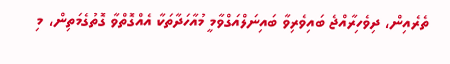ތެރެއިން، ދިވެހިރާއްޖެ ބައިވެރިވާ ބައިނަލްއަގްވާމީ މުއާހަދާތަކާ އެއްގޮތްވާ ގޮތުގެމަތިން، މި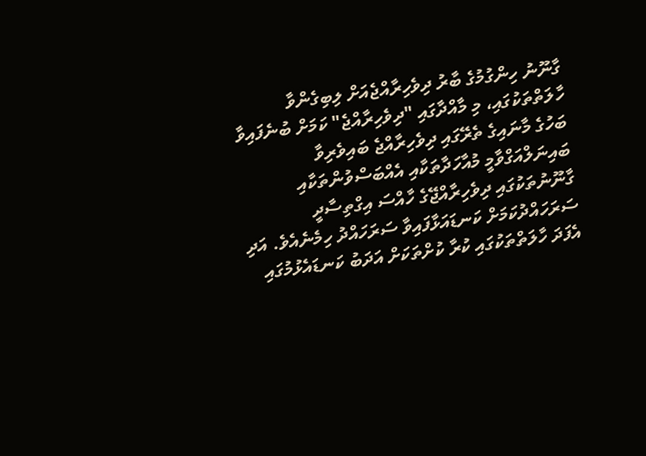ގާނޫނު ހިންގުމުގެ ބާރު ދިވެހިރާއްޖެއަށް ލިބިގެންވާ ހާލަތްތަކުގައި، މި މާއްދާގައި "ދިވެހިރާއްޖެ" ކަމަށް ބުނެފައިވާ ބަހުގެ މާނައިގެ ތެރޭގައި ދިވެހިރާއްޖެ ބައިވެރިވާ ބައިނަލްއަގްވާމީ މުއާހަދާތަކާއި އެއްބަސްވުންތަކާއި ގާނޫނުތަކުގައި ދިވެހިރާއްޖޭގެ ހާއްސަ އިގްތިސާދީ ސަރަހައްދުކަމަށް ކަނޑައަޅާފައިވާ ސަރަހައްދު ހިމެނެއެވެ. އަދި އެފަދަ ހާލަތްތަކުގައި ކުރާ ކުށްތަކަށް އަދަބު ކަނޑައެޅުމުގައި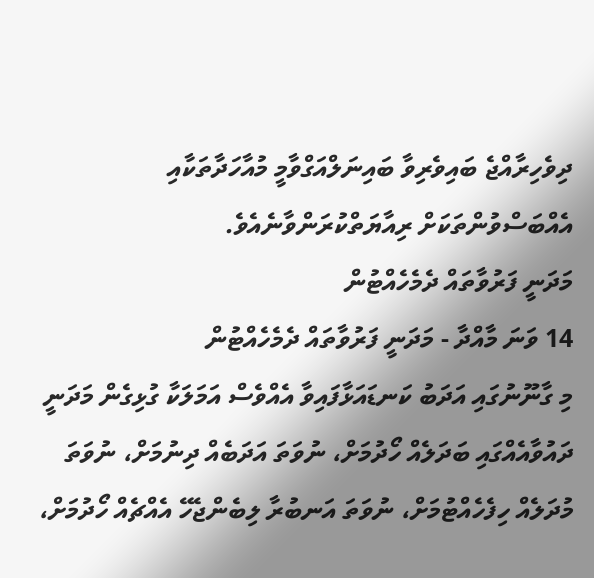ދިވެހިރާއްޖެ ބައިވެރިވާ ބައިނަލްއަގްވާމީ މުއާހަދާތަކާއި އެއްބަސްވުންތަކަށް ރިއާޔަތްކުރަންވާނެއެވެ.
މަދަނީ ފަރުވާތައް ދެމެހެއްޓުން
14 ވަނަ މާއްދާ - މަދަނީ ފަރުވާތައް ދެމެހެއްޓުން
މި ގާނޫނުގައި އަދަބު ކަނޑައަޅާފައިވާ އެއްވެސް އަމަލަކާ ގުޅިގެން މަދަނީ ދައުވާއެއްގައި ބަދަލެއް ހޯދުމަށް، ނުވަތަ އަދަބެއް ދިނުމަށް، ނުވަތަ މުދަލެއް ހިފެހެއްޓުމަށް، ނުވަތަ އަނބުރާ ލިބެންޖެހޭ އެއްޗެއް ހޯދުމަށް،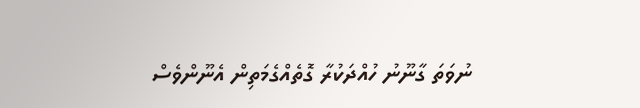ނުވަތަ ގާނޫނު ހުއްދަކުރާ ގޮތެއްގެމަތިން އެނޫންވެސް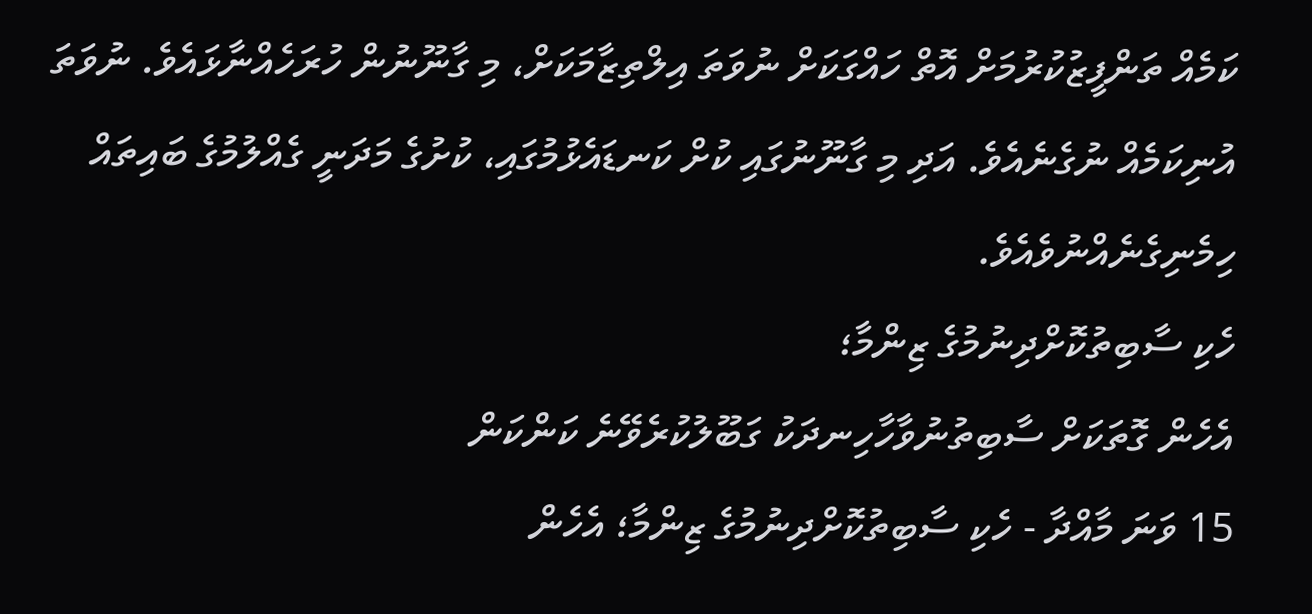ކަމެއް ތަންފީޒުކުރުމަށް އޮތް ހައްގަކަށް ނުވަތަ އިލްތިޒާމަކަށް، މި ގާނޫނުން ހުރަހެއްނާޅައެވެ. ނުވަތަ އުނިކަމެއް ނުގެނެއެވެ. އަދި މި ގާނޫނުގައި ކުށް ކަނޑައެޅުމުގައި، ކުށުގެ މަދަނީ ގެއްލުމުގެ ބައިތައް ހިމެނިގެނެއްނުވެއެވެ.
ހެކި ސާބިތުކޮށްދިނުމުގެ ޒިންމާ؛
އެހެން ގޮތަކަށް ސާބިތުނުވާހާހިނދަކު ގަބޫލުކުރެވޭނެ ކަންކަން
15 ވަނަ މާއްދާ - ހެކި ސާބިތުކޮށްދިނުމުގެ ޒިންމާ؛ އެހެން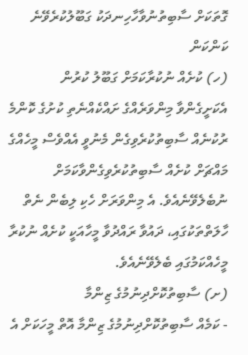ގޮތަކަށް ސާބިތުނުވާހާހިނދަކު ގަބޫލުކުރެވޭނެ ކަންކަން
(ހ) ކުށެއް ނުކުރާކަމަށް ގަބޫލު ކުރުން
އެކަށީގެންވާ މިންވަރެއްގެ ށައްކެއްނެތި ކުށުގެ ކޮންމެ ރުކުނެއް ސާބިތުކުރެވިގެން މެނުވީ އެއްވެސް މީހެއްގެ މައްޗަށް ކުށެއް ސާބިތުކުރެވިގެންވާކަމަށް ނުބެލެވޭނެއެވެ. އެ މިންވަރަށް ހެކި ލިބެން ނެތް ހާލަތްތަކުގައި، ދައުވާ ރައްދުވާ މީހާއަކީ ކުށެއް ނުކުރާ މީހެއްކަމުގައި ބެލެވޭނެއެވެ.
(ށ) ސާބިތުކޮށްދިނުމުގެ ޒިންމާ
- ކަމެއް ސާބިތުކޮށްދިނުމުގެ ޒިންމާ އޮތް މީހަކަށް އެ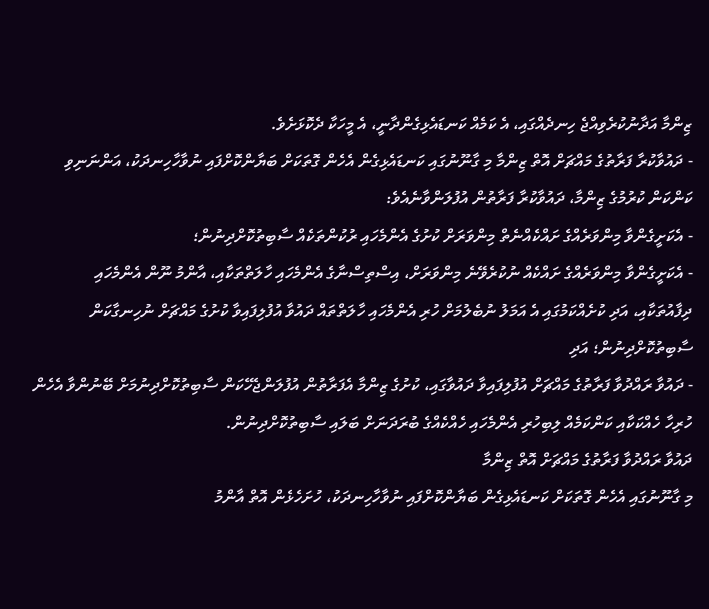ޒިންމާ އަދާނުކުރެވިއްޖެ ހިނދެއްގައި، އެ ކަމެއް ކަނޑައެޅިގެންދާނީ، އެ މީހަކާ ދެކޮޅަށެވެ.
- ދައުވާކުރާ ފަރާތުގެ މައްޗަށް އޮތް ޒިންމާ މި ގާނޫނުގައި ކަނޑައެޅިގެން އެހެން ގޮތަކަށް ބަޔާންކޮށްފައި ނުވާހާހިނދަކު، އަންނަނިވި ކަންކަން ކުރުމުގެ ޒިންމާ، ދައުވާކުރާ ފަރާތުން އުފުލަންވާނެއެވެ:
- އެކަށީގެންވާ މިންވަރެއްގެ ށައްކެއްނެތް މިންވަރަށް ކުށުގެ އެންމެހައި ރުކުންތަކެއް ސާބިތުކޮށްދިނުން؛
- އެކަށީގެންވާ މިންވަރެއްގެ ށައްކެއް ނުކުރެވޭނެ މިންވަރަށް، އިސްތިސްނާގެ އެންމެހައި ހާލަތްތަކާއި، އާންމު ނޫން އެންމެހައި ދިފާއުތަކާއި، އަދި ކުށެއްކަމުގައި އެ އަމަލު ނުބެލުމަށް ހުރި އެންމެހައި ހާލަތްތައް ދައުވާ އުފުލިފައިވާ ކުށުގެ މައްޗަށް ނުހިނގާކަން ސާބިތުކޮށްދިނުން؛ އަދި
- ދައުވާ ރައްދުވާ ފަރާތުގެ މައްޗަށް އުފުލިފައިވާ ދައުވާގައި، ކުށުގެ ޒިންމާ އެފަރާތުން އުފުލަންޖެހޭކަން ސާބިތުކޮށްދިނުމަށް ބޭނުންވާ އެހެން ހުރިހާ ހެއްކަކާއި ކަންކަމެއް ލިބިހުރި އެންމެހައި ހެއްކެއްގެ ބުރަދަނަށް ބަލައި ސާބިތުކޮށްދިނުން.
ދައުވާ ރައްދުވާ ފަރާތުގެ މައްޗަށް އޮތް ޒިންމާ
މި ގާނޫނުގައި އެހެން ގޮތަކަށް ކަނޑައެޅިގެން ބަޔާންކޮށްފައި ނުވާހާހިނދަކު، ހުށަހެޅެން އޮތް އާންމު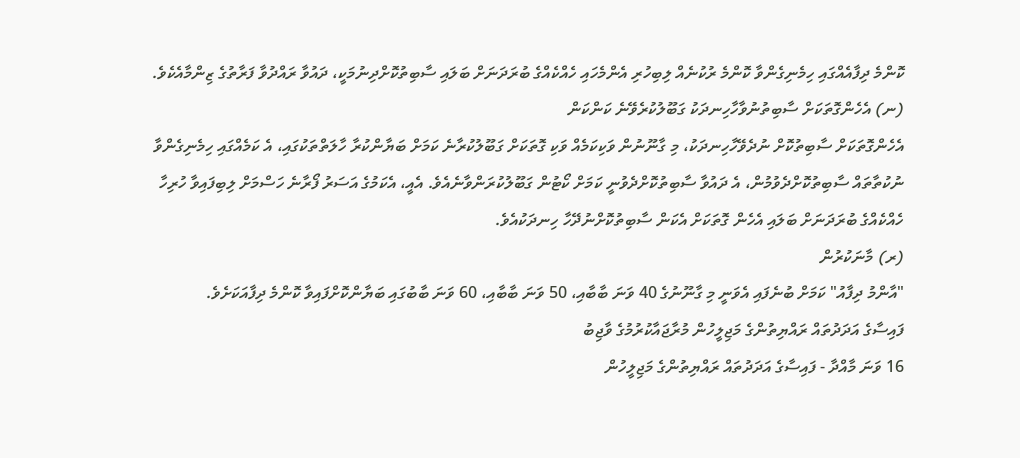ކޮންމެ ދިފާއެއްގައި ހިމެނިގެންވާ ކޮންމެ ރުކުނެއް ލިބިހުރި އެންމެހައި ހެއްކެއްގެ ބުރަދަނަށް ބަލައި ސާބިތުކޮށްދިނުމަކީ، ދައުވާ ރައްދުވާ ފަރާތުގެ ޒިންމާއެކެވެ.
(ނ) އެހެންގޮތަކަށް ސާބިތުނުވާހާހިނދަކު ގަބޫލުކުރެވޭނެ ކަންކަން
އެހެންގޮތަކަށް ސާބިތުކޮށް ނުދެވޭހާހިނދަކު، މި ގާނޫނުން ވަކިކަމެއް ވަކި ގޮތަކަށް ގަބޫލުކުރާނެ ކަމަށް ބަޔާންކުރާ ހާލަތްތަކުގައި، އެ ކަމެއްގައި ހިމެނިގެންވާ ނުކުތާތައް ސާބިތުކޮށްދެވުމުން، އެ ދައުވާ ސާބިތުކޮށްދެވުނީ ކަމަށް ކޯޓުން ގަބޫލުކުރަންވާނެއެވެ. އެއީ، އެކަމުގެ އަސަރު ފޯރާނެ ހަސްމަށް ލިބިފައިވާ ހުރިހާ ހެއްކެއްގެ ބުރަދަނަށް ބަލައި އެހެން ގޮތަކަށް އެކަން ސާބިތުކޮށްނުދޭހާ ހިނދަކުއެވެ.
(ރ) މާނަކުރުން
"އާންމު ދިފާއު" ކަމަށް ބުނެފައި އެވަނީ މި ގާނޫނުގެ 40 ވަނަ ބާބާއި، 50 ވަނަ ބާބާއި، 60 ވަނަ ބާބުގައި ބަޔާންކޮށްފައިވާ ކޮންމެ ދިފާއަކަށެވެ.
ފައިސާގެ އަދަދުތައް ރައްޔިތުންގެ މަޖިލީހުން މުރާޖައާކުރުމުގެ ވާޖިބު
16 ވަނަ މާއްދާ - ފައިސާގެ އަދަދުތައް ރައްޔިތުންގެ މަޖިލީހުން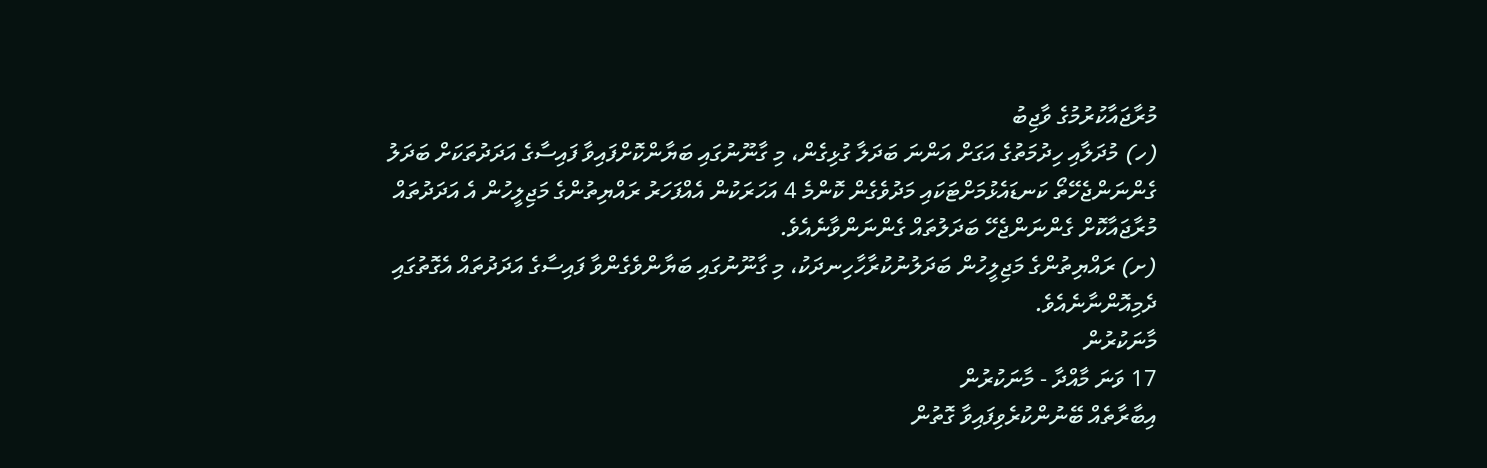މުރާޖައާކުރުމުގެ ވާޖިބު
(ހ) މުދަލާއި ހިދުމަތުގެ އަގަށް އަންނަ ބަދަލާ ގުޅިގެން، މި ގާނޫނުގައި ބަޔާންކޮށްފައިވާ ފައިސާގެ އަދަދުތަކަށް ބަދަލު ގެންނަންޖެހޭތޯ ކަނޑައެޅުމަށްޓަކައި މަދުވެގެން ކޮންމެ 4 އަހަރަކުން އެއްފަހަރު ރައްޔިތުންގެ މަޖިލީހުން އެ އަދަދުތައް މުރާޖައާކޮށް ގެންނަންޖެހޭ ބަދަލުތައް ގެންނަންވާނެއެވެ.
(ށ) ރައްޔިތުންގެ މަޖިލީހުން ބަދަލުނުކުރާހާހިނދަކު، މި ގާނޫނުގައި ބަޔާންވެގެންވާ ފައިސާގެ އަދަދުތައް އެގޮތުގައި ދެމިއޮންނާނެއެވެ.
މާނަކުރުން
17 ވަނަ މާއްދާ - މާނަކުރުން
އިބާރާތެއް ބޭނުންކުރެވިފައިވާ ގޮތުން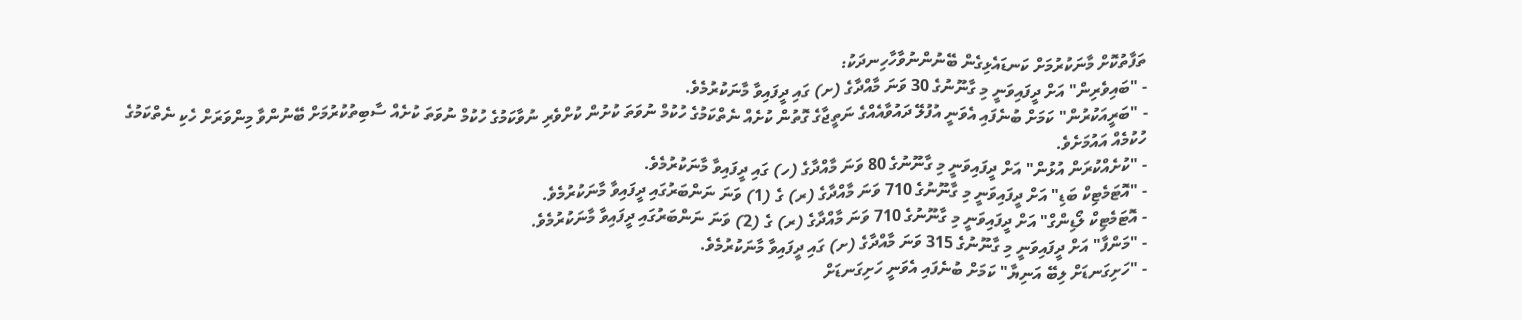ތަފާތުކޮށް މާނަކުރުމަށް ކަނޑައެޅިގެން ބޭނުންނުވާހާހިނދަކު:
- "ބައިވެރިން" އަށް ދީފައިވަނީ މި ގާނޫނުގެ 30 ވަނަ މާއްދާގެ (ށ) ގައި ދީފައިވާ މާނަކުރުމެވެ.
- "ބަރީއަކުރުން" ކަމަށް ބުނެފައި އެވަނީ އުފުލޭ ދައުވާއެއްގެ ނަތީޖާގެ ގޮތުން ކުށެއް ނެތްކަމުގެ ހުކުމް ނުވަތަ ކުށުން ކުށްވެރި ނުވާކަމުގެ ހުކުމް ނުވަތަ ކުށެއް ސާބިތުކުރުމަށް ބޭނުންވާ މިންވަރަށް ހެކި ނެތްކަމުގެ ހުކުމެއް އައުމަށެވެ.
- "ކުށެއްކުރަން އުޅުން" އަށް ދީފައިވަނީ މި ގާނޫނުގެ 80 ވަނަ މާއްދާގެ (ހ) ގައި ދީފައިވާ މާނަކުރުމެވެ.
- "އޮޓަމެޓިކް ބަޑި" އަށް ދީފައިވަނީ މި ގާނޫނުގެ 710 ވަނަ މާއްދާގެ (ރ) ގެ (1) ވަނަ ނަންބަރުގައި ދީފައިވާ މާނަކުރުމެވެ.
- އޮޓަމެޓިކް ލޯޑިންގް" އަށް ދީފައިވަނީ މި ގާނޫނުގެ 710 ވަނަ މާއްދާގެ (ރ) ގެ (2) ވަނަ ނަންބަރުގައި ދީފައިވާ މާނަކުރުމެވެ.
- "މަންފާ" އަށް ދީފައިވަނީ މި ގާނޫނުގެ 315 ވަނަ މާއްދާގެ (ށ) ގައި ދީފައިވާ މާނަކުރުމެވެ.
- "ހަށިގަނޑަށް ލިބޭ އަނިޔާ" ކަމަށް ބުނެފައި އެވަނީ ހަށިގަނޑަށް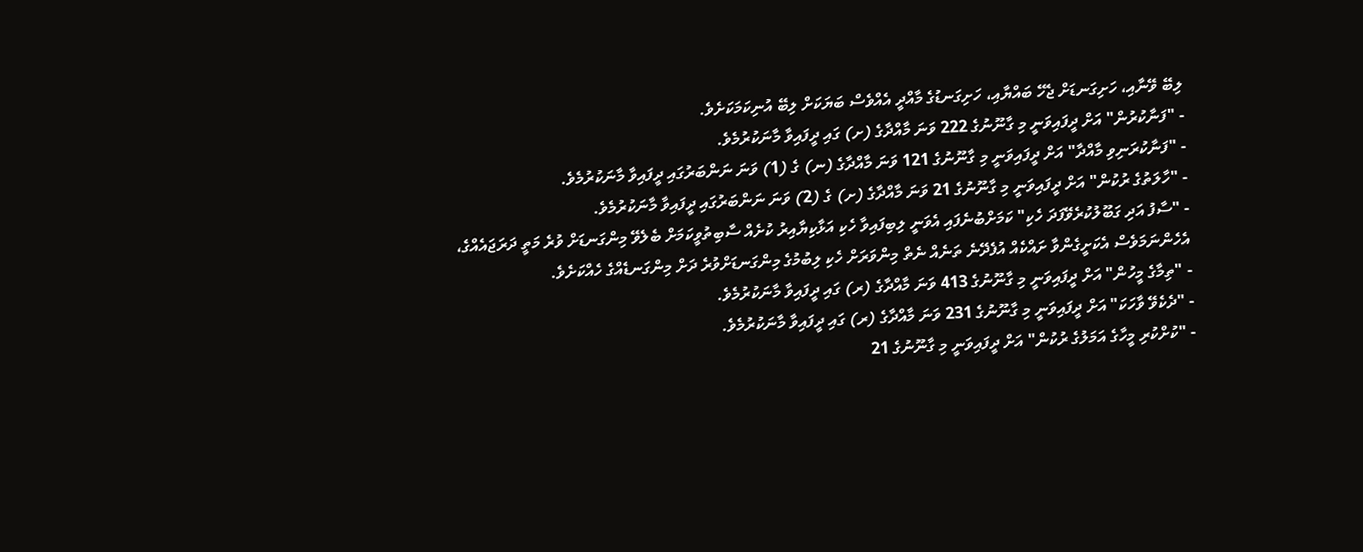ލިބޭ ވޭނާއި، ހަށިގަނޑަށް ޖެހޭ ބައްޔާއި، ހަށިގަނޑުގެ މާއްދީ އެއްވެސް ބަޔަކަށް ލިބޭ އުނިކަމަކަށެވެ.
- "ފަނާކުރުން" އަށް ދީފައިވަނީ މި ގާނޫނުގެ 222 ވަނަ މާއްދާގެ (ށ) ގައި ދީފައިވާ މާނަކުރުމެވެ.
- "ފަނާކުރަނިވި މާއްދާ" އަށް ދީފައިވަނީ މި ގާނޫނުގެ 121 ވަނަ މާއްދާގެ (ނ) ގެ (1) ވަނަ ނަންބަރުގައި ދީފައިވާ މާނަކުރުމެވެ.
- "ހާލަތުގެ ރުކުން" އަށް ދީފައިވަނީ މި ގާނޫނުގެ 21 ވަނަ މާއްދާގެ (ށ) ގެ (2) ވަނަ ނަންބަރުގައި ދީފައިވާ މާނަކުރުމެވެ.
- "ސާފު އަދި ގަބޫލުކުރެވޭފަދަ ހެކި" ކަމަށްބުނެފައި އެވަނީ ލިބިފައިވާ ހެކި އަޅާކިޔާއިރު ކުށެއް ސާބިތުވީކަމަށް ބެލެވޭ މިންގަނޑަށް ވުރެ މަތީ ދަރަޖައެއްގެ، އެހެންނަމަވެސް އެކަށީގެންވާ ށައްކެއް އުފެދޭނެ ތަނެއް ނެތް މިންވަރަށް ހެކި ލިބުމުގެ މިންގަނޑަށްވުރެ ދަށް މިންގަނޑެއްގެ ހެއްކަށެވެ.
- "ތިމާގެ މީހުން" އަށް ދީފައިވަނީ މި ގާނޫނުގެ 413 ވަނަ މާއްދާގެ (ރ) ގައި ދީފައިވާ މާނަކުރުމެވެ.
- "ދެކެވޭ ވާހަކަ" އަށް ދީފައިވަނީ މި ގާނޫނުގެ 231 ވަނަ މާއްދާގެ (ރ) ގައި ދީފައިވާ މާނަކުރުމެވެ.
- "ކުށްކުރި މީހާގެ އަމަލުގެ ރުކުން" އަށް ދީފައިވަނީ މި ގާނޫނުގެ 21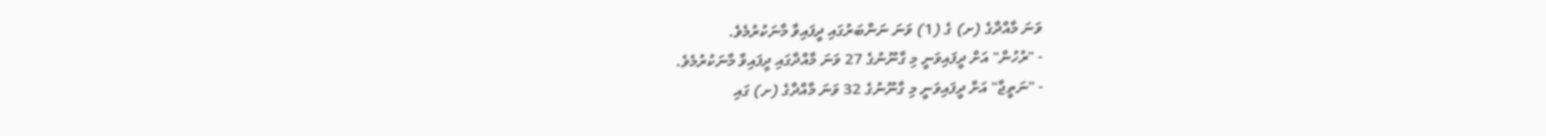ވަނަ މާއްދާގެ (ށ) ގެ (1) ވަނަ ނަންބަރުގައި ދީފައިވާ މާނަކުރުމެވެ.
- "ރުހުން" އަށް ދީފައިވަނީ މި ގާނޫނުގެ 27 ވަނަ މާއްދާގައި ދީފައިވާ މާނަކުރުމެވެ.
- "ނަތީޖާ" އަށް ދީފައިވަނީ މި ގާނޫނުގެ 32 ވަނަ މާއްދާގެ (ށ) ގައި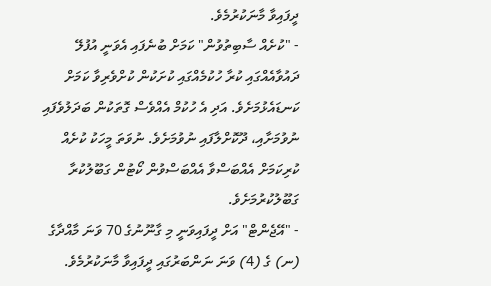ދީފައިވާ މާނަކުރުމެވެ.
- "ކުށެއް ސާބިތުވުން" ކަމަށް ބުނެފައި އެވަނީ އުފުލޭ ދައުވާއެއްގައި ކުރާ ހުކުމެއްގައި ކުށަކުން ކުށްވެރިވާ ކަމަށް ކަނޑައެޅުމަށެވެ. އަދި އެ ހުކުމް އެއްވެސް ގޮތަކުން ބަދަލުވެފައި ނުވުމަށާއި، ދޫކޮށްލާފައި ނުވުމަށެވެ. ނުވަތަ މީހަކު ކުށެއް ކުރިކަމަށް އެއްބަސްވާ އެއްބަސްވުން ކޯޓުން ގަބޫލުކުރާ ގަބޫލުކުރުމަށެވެ.
- "އޭޖެންޓް" އަށް ދީފައިވަނީ މި ގާނޫނުގެ 70 ވަނަ މާއްދާގެ (ނ) ގެ (4) ވަނަ ނަންބަރުގައި ދީފައިވާ މާނަކުރުމެވެ.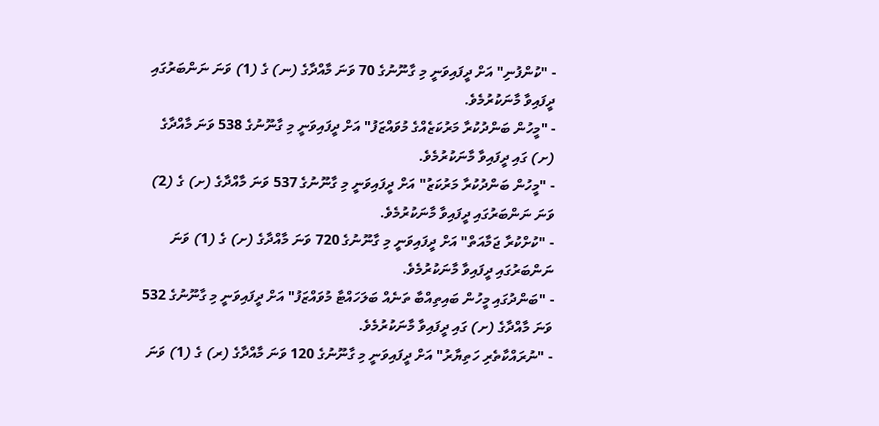- "ކުންފުނި" އަށް ދީފައިވަނީ މި ގާނޫނުގެ 70 ވަނަ މާއްދާގެ (ނ) ގެ (1) ވަނަ ނަންބަރުގައި ދީފައިވާ މާނަކުރުމެވެ.
- "މީހުން ބަންދުކުރާ މަރުކަޒެއްގެ މުވައްޒަފު" އަށް ދީފައިވަނީ މި ގާނޫނުގެ 538 ވަނަ މާއްދާގެ (ށ) ގައި ދީފައިވާ މާނަކުރުމެވެ.
- "މީހުން ބަންދުކުރާ މަރުކަޒު" އަށް ދީފައިވަނީ މި ގާނޫނުގެ 537 ވަނަ މާއްދާގެ (ށ) ގެ (2) ވަނަ ނަންބަރުގައި ދީފައިވާ މާނަކުރުމެވެ.
- "ކުށްކުރާ ޖަމާއަތް" އަށް ދީފައިވަނީ މި ގާނޫނުގެ 720 ވަނަ މާއްދާގެ (ށ) ގެ (1) ވަނަ ނަންބަރުގައި ދީފައިވާ މާނަކުރުމެވެ.
- "ބަންދުގައި މީހުން ބައިތިއްބާ ތަނެއް ބަލަހައްޓާ މުވައްޒަފު" އަށް ދީފައިވަނީ މި ގާނޫނުގެ 532 ވަނަ މާއްދާގެ (ށ) ގައި ދީފައިވާ މާނަކުރުމެވެ.
- "ނުރައްކާތެރި ހަތިޔާރު" އަށް ދީފައިވަނީ މި ގާނޫނުގެ 120 ވަނަ މާއްދާގެ (ރ) ގެ (1) ވަނަ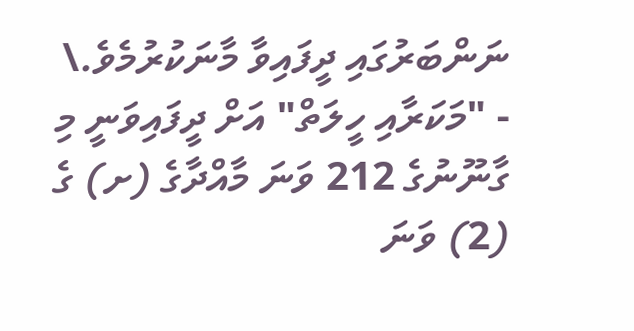ނަންބަރުގައި ދީފައިވާ މާނަކުރުމެވެ.\
- "މަކަރާއި ހީލަތް" އަށް ދީފައިވަނީ މި ގާނޫނުގެ 212 ވަނަ މާއްދާގެ (ށ) ގެ (2) ވަނަ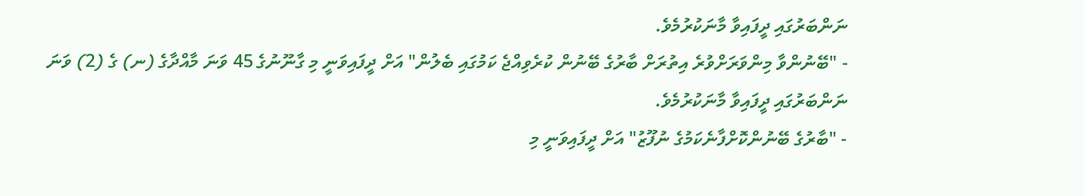ނަންބަރުގައި ދީފައިވާ މާނަކުރުމެވެ.
- "ބޭނުންވާ މިންވަރަށްވުރެ އިތުރަށް ބާރުގެ ބޭނުން ކުރެވިއްޖެ ކަމުގައި ބެލުން" އަށް ދީފައިވަނީ މި ގާނޫނުގެ 45 ވަނަ މާއްދާގެ (ނ) ގެ (2) ވަނަ ނަންބަރުގައި ދީފައިވާ މާނަކުރުމެވެ.
- "ބާރުގެ ބޭނުންކޮށްފާނެކަމުގެ ނުފޫޒު" އަށް ދީފައިވަނީ މި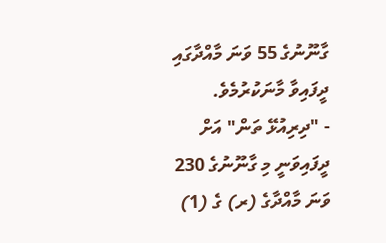ގާނޫނުގެ 55 ވަނަ މާއްދާގައި ދީފައިވާ މާނަކުރުމެވެ.
- "ދިރިއުޅޭ ތަން" އަށް ދީފައިވަނީ މި ގާނޫނުގެ 230 ވަނަ މާއްދާގެ (ރ) ގެ (1)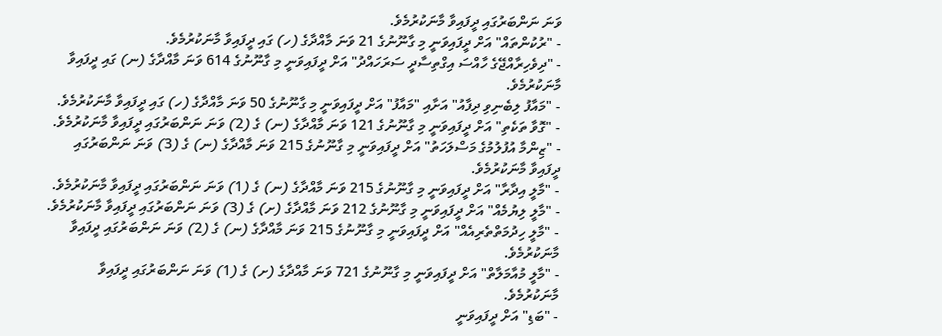ވަނަ ނަންބަރުގައި ދީފައިވާ މާނަކުރުމެވެ.
- "ރުކުންތައް" އަށް ދީފައިވަނީ މި ގާނޫނުގެ 21 ވަނަ މާއްދާގެ (ހ) ގައި ދީފައިވާ މާނަކުރުމެވެ.
- "ދިވެހިރާއްޖޭގެ ހާއްސަ އިގްތިސާދީ ސަރަހައްދު" އަށް ދީފައިވަނީ މި ގާނޫނުގެ 614 ވަނަ މާއްދާގެ (ނ) ގައި ދީފައިވާ މާނަކުރުމެވެ.
- "މައާފު ލިބެނިވި ދިފާއު" އަށާއި "މައާފު" އަށް ދީފައިވަނީ މި ގާނޫނުގެ 50 ވަނަ މާއްދާގެ (ހ) ގައި ދީފައިވާ މާނަކުރުމެވެ.
- "ގޮވާ ތަކެތި" އަށް ދީފައިވަނީ މި ގާނޫނުގެ 121 ވަނަ މާއްދާގެ (ނ) ގެ (2) ވަނަ ނަންބަރުގައި ދީފައިވާ މާނަކުރުމެވެ.
- "ޒިންމާ އުފުލުމުގެ މަސްލަހަތު" އަށް ދީފައިވަނީ މި ގާނޫނުގެ 215 ވަނަ މާއްދާގެ (ނ) ގެ (3) ވަނަ ނަންބަރުގައި ދީފައިވާ މާނަކުރުމެވެ.
- "މާލީ އިދާރާ" އަށް ދީފައިވަނީ މި ގާނޫނުގެ 215 ވަނަ މާއްދާގެ (ނ) ގެ (1) ވަނަ ނަންބަރުގައި ދީފައިވާ މާނަކުރުމެވެ.
- "މާލީ ލިޔުމެއް" އަށް ދީފައިވަނީ މި ގާނޫނުގެ 212 ވަނަ މާއްދާގެ (ށ) ގެ (3) ވަނަ ނަންބަރުގައި ދީފައިވާ މާނަކުރުމެވެ.
- "މާލީ ހިދުމަތްތެރިއެއް" އަށް ދީފައިވަނީ މި ގާނޫނުގެ 215 ވަނަ މާއްދާގެ (ނ) ގެ (2) ވަނަ ނަންބަރުގައި ދީފައިވާ މާނަކުރުމެވެ.
- "މާލީ މުއާމަލާތް" އަށް ދީފައިވަނީ މި ގާނޫނުގެ 721 ވަނަ މާއްދާގެ (ށ) ގެ (1) ވަނަ ނަންބަރުގައި ދީފައިވާ މާނަކުރުމެވެ.
- "ބަޑި" އަށް ދީފައިވަނީ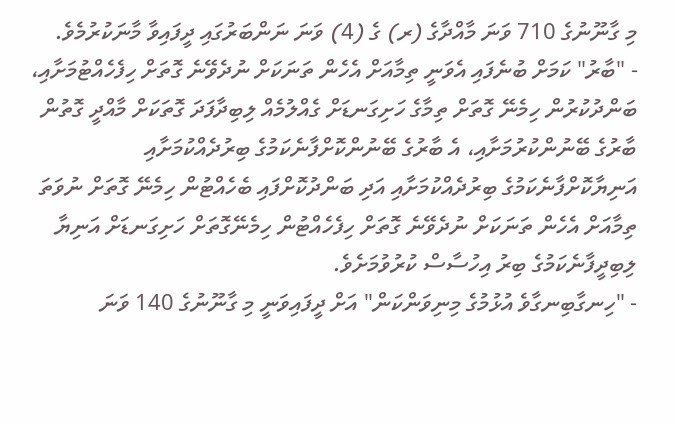މި ގާނޫނުގެ 710 ވަނަ މާއްދާގެ (ރ) ގެ (4) ވަނަ ނަންބަރުގައި ދީފައިވާ މާނަކުރުމެވެ.
- "ބާރު" ކަމަށް ބުނެފައި އެވަނީ ތިމާއަށް އެހެން ތަނަކަށް ނުދެވޭނެ ގޮތަށް ހިފެހެއްޓުމަށާއި، ބަންދުކުރުން ހިމެނޭ ގޮތަށް ތިމާގެ ހަށިގަނޑަށް ގެއްލުމެއް ލިބިދާފަދަ ގޮތަކަށް މާއްދީ ގޮތުން ބާރުގެ ބޭނުންކުރުމަށާއި، އެ ބާރުގެ ބޭނުންކޮށްފާނެކަމުގެ ބިރުދެއްކުމަށާއި އަނިޔާކޮށްފާނެކަމުގެ ބިރުދެއްކުމަށާއި އަދި ބަންދުކޮށްފައި ބެހެއްޓުން ހިމެނޭ ގޮތަށް ނުވަތަ ތިމާއަށް އެހެން ތަނަކަށް ނުދެވޭނެ ގޮތަށް ހިފެހެއްޓުން ހިމެނޭގޮތަށް ހަށިގަނޑަށް އަނިޔާ ލިބިދީފާނެކަމުގެ ބިރު އިހުސާސް ކުރުވުމަށެވެ.
- "ހިނގާބިނގާވެ އުޅުމުގެ މިނިވަންކަން" އަށް ދީފައިވަނީ މި ގާނޫނުގެ 140 ވަނަ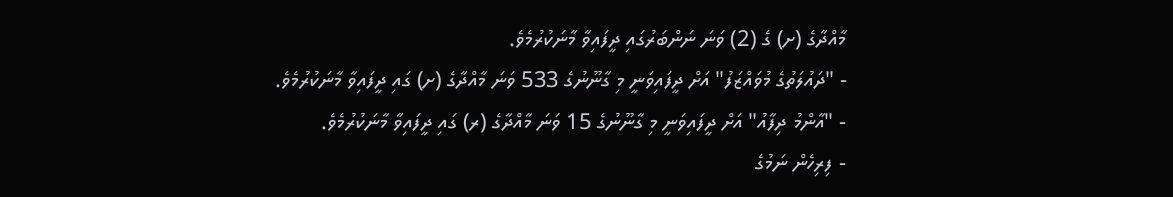މާއްދާގެ (ށ) ގެ (2) ވަނަ ނަންބަރުގައި ދީފައިވާ މާނަކުރުމެވެ.
- "ދައުލަތުގެ މުވައްޒަފު" އަށް ދީފައިވަނީ މި ގާނޫނުގެ 533 ވަނަ މާއްދާގެ (ށ) ގައި ދީފައިވާ މާނަކުރުމެވެ.
- "އާންމު ދިފާއު" އަށް ދީފައިވަނީ މި ގާނޫނުގެ 15 ވަނަ މާއްދާގެ (ރ) ގައި ދީފައިވާ މާނަކުރުމެވެ.
- ފިރިހެން ނަމުގެ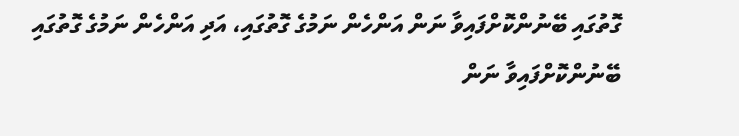ގޮތުގައި ބޭނުންކޮށްފައިވާ ނަން އަންހެން ނަމުގެ ގޮތުގައި، އަދި އަންހެން ނަމުގެ ގޮތުގައި ބޭނުންކޮށްފައިވާ ނަން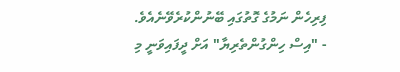ފިރިހެން ނަމުގެ ގޮތުގައި ބޭނުންކުރެވޭނެއެވެ.
- "އިސް ހިންގުންތެރިޔާ" އަށް ދީފައިވަނީ މި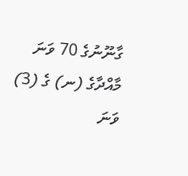ގާނޫނުގެ 70 ވަނަ މާއްދާގެ (ނ) ގެ (3) ވަނަ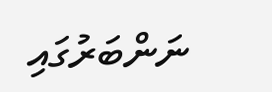ނަންބަރުގައި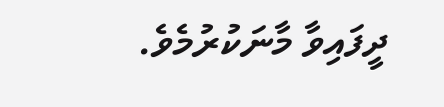ދީފައިވާ މާނަކުރުމެވެ.